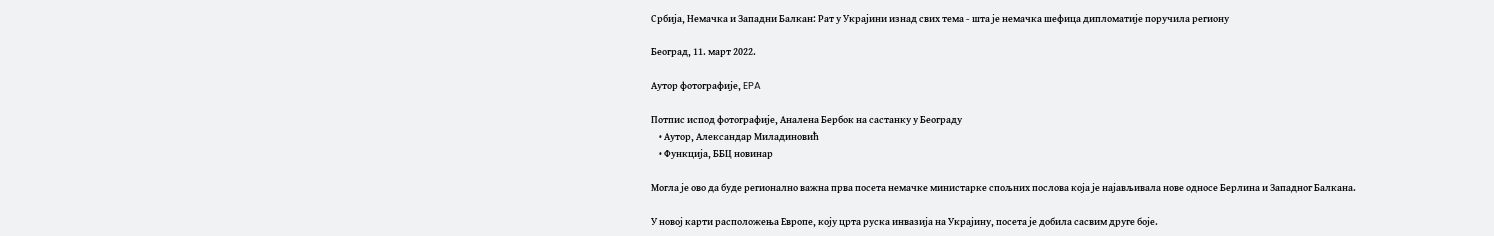Србија, Немачка и Западни Балкан: Рат у Украјини изнад свих тема - шта је немачка шефица дипломатије поручила региону

Београд, 11. март 2022.

Аутор фотографије, EPA

Потпис испод фотографије, Аналена Бербок на састанку у Београду
    • Аутор, Александар Миладиновић
    • Функција, ББЦ новинар

Могла је ово да буде регионално важна прва посета немачке министарке спољних послова која је најављивала нове односе Берлина и Западног Балкана.

У новој карти расположења Европе, коју црта руска инвазија на Украјину, посета је добила сасвим друге боје.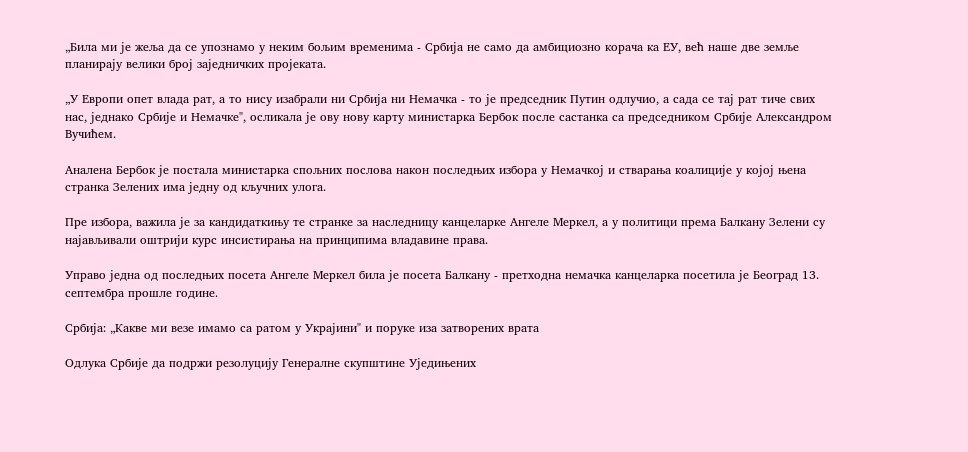„Била ми је жеља да се упознамо у неким бољим временима - Србија не само да амбициозно корача ка ЕУ, већ наше две земље планирају велики број заједничких пројеката.

„У Европи опет влада рат, а то нису изабрали ни Србија ни Немачка - то је председник Путин одлучио, а сада се тај рат тиче свих нас, једнако Србије и Немачке", осликала је ову нову карту министарка Бербок после састанка са председником Србије Александром Вучићем.

Аналена Бербок је постала министарка спољних послова након последњих избора у Немачкој и стварања коалиције у којој њена странка Зелених има једну од кључних улога.

Пре избора, важила је за кандидаткињу те странке за наследницу канцеларке Ангеле Меркел, а у политици према Балкану Зелени су најављивали оштрији курс инсистирања на принципима владавине права.

Управо једна од последњих посета Ангеле Меркел била је посета Балкану - претходна немачка канцеларка посетила је Београд 13. септембра прошле године.

Србија: „Какве ми везе имамо са ратом у Украјини" и поруке иза затворених врата

Одлука Србије да подржи резолуцију Генералне скупштине Уједињених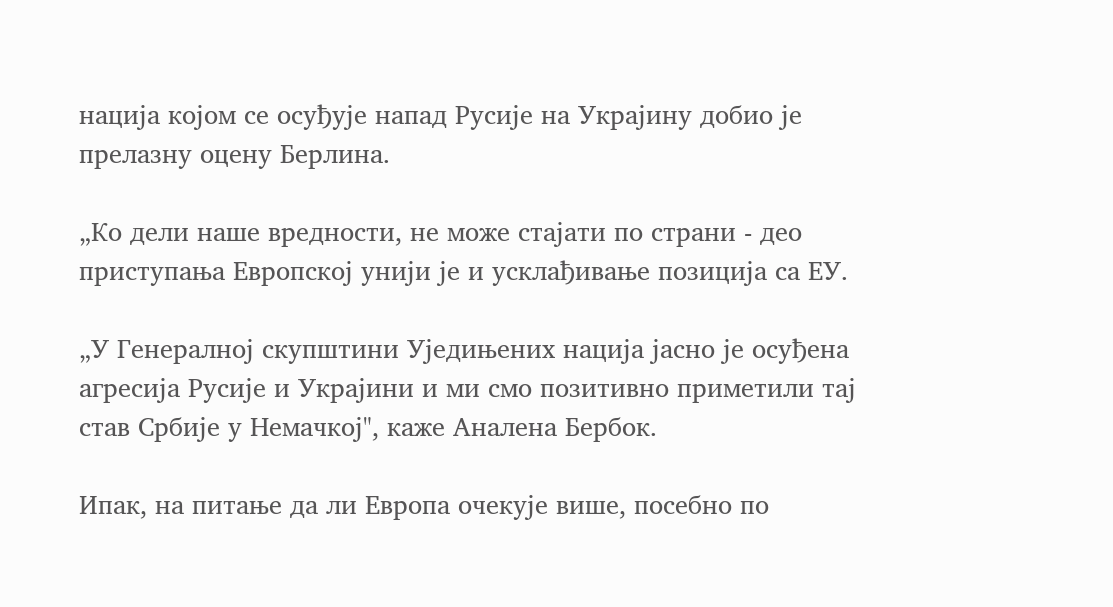нација којом се осуђује напад Русије на Украјину добио је прелазну оцену Берлина.

„Ко дели наше вредности, не може стајати по страни - део приступања Европској унији је и усклађивање позиција са ЕУ.

„У Генералној скупштини Уједињених нација јасно је осуђена агресија Русије и Украјини и ми смо позитивно приметили тај став Србије у Немачкој", каже Аналена Бербок.

Ипак, на питање да ли Европа очекује више, посебно по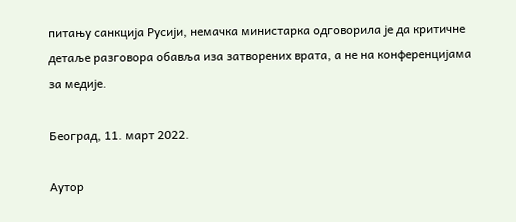питању санкција Русији, немачка министарка одговорила је да критичне детаље разговора обавља иза затворених врата, а не на конференцијама за медије.

Београд, 11. март 2022.

Аутор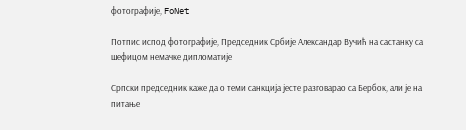фотографије, FoNet

Потпис испод фотографије, Председник Србије Александар Вучић на састанку са шефицом немачке дипломатије

Српски председник каже да о теми санкција јесте разговарао са Бербок, али је на питање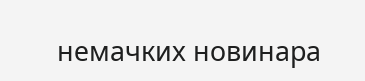немачких новинара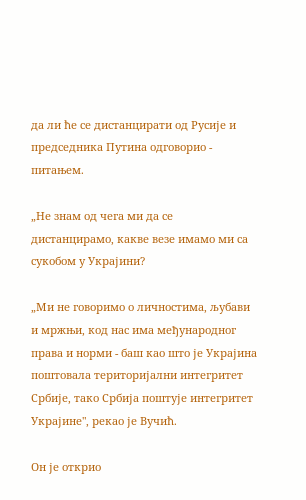да ли ће се дистанцирати од Русије и председника Путина одговорио - питањем.

„Не знам од чега ми да се дистанцирамо, какве везе имамо ми са сукобом у Украјини?

„Ми не говоримо о личностима, љубави и мржњи, код нас има међународног права и норми - баш као што је Украјина поштовала територијални интегритет Србије, тако Србија поштује интегритет Украјине", рекао је Вучић.

Он је открио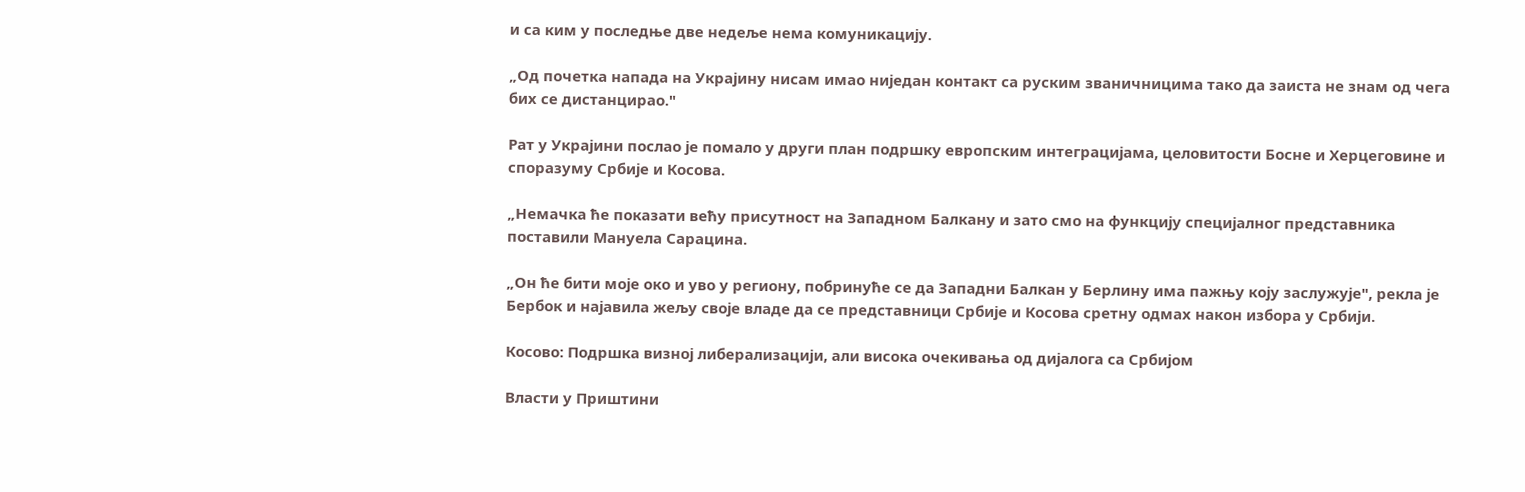и са ким у последње две недеље нема комуникацију.

„Од почетка напада на Украјину нисам имао ниједан контакт са руским званичницима тако да заиста не знам од чега бих се дистанцирао."

Рат у Украјини послао је помало у други план подршку европским интеграцијама, целовитости Босне и Херцеговине и споразуму Србије и Косова.

„Немачка ће показати већу присутност на Западном Балкану и зато смо на функцију специјалног представника поставили Мануела Сарацина.

„Он ће бити моје око и уво у региону, побринуће се да Западни Балкан у Берлину има пажњу коју заслужује", рекла је Бербок и најавила жељу своје владе да се представници Србије и Косова сретну одмах након избора у Србији.

Косово: Подршка визној либерализацији, али висока очекивања од дијалога са Србијом

Власти у Приштини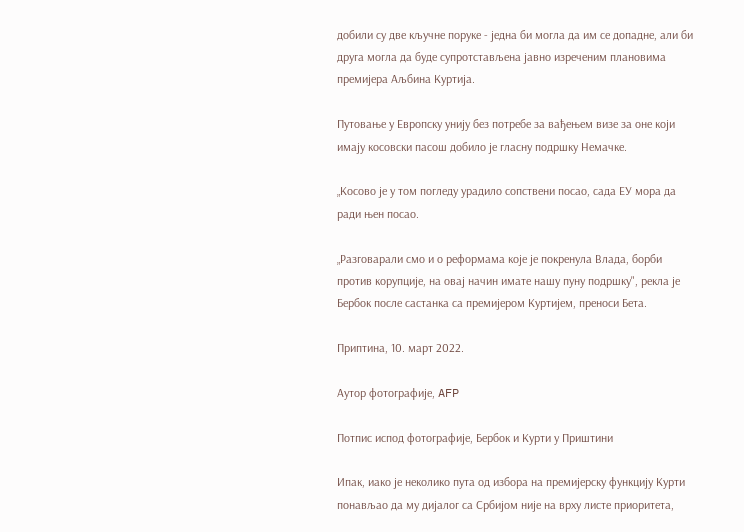добили су две кључне поруке - једна би могла да им се допадне, али би друга могла да буде супротстављена јавно изреченим плановима премијера Аљбина Куртија.

Путовање у Европску унију без потребе за вађењем визе за оне који имају косовски пасош добило је гласну подршку Немачке.

„Косово је у том погледу урадило сопствени посао, сада ЕУ мора да ради њен посао.

„Разговарали смо и о реформама које је покренула Влада, борби против корупције, на овај начин имате нашу пуну подршку", рекла је Бербок после састанка са премијером Куртијем, преноси Бета.

Приптина, 10. март 2022.

Аутор фотографије, AFP

Потпис испод фотографије, Бербок и Курти у Приштини

Ипак, иако је неколико пута од избора на премијерску функцију Курти понављао да му дијалог са Србијом није на врху листе приоритета,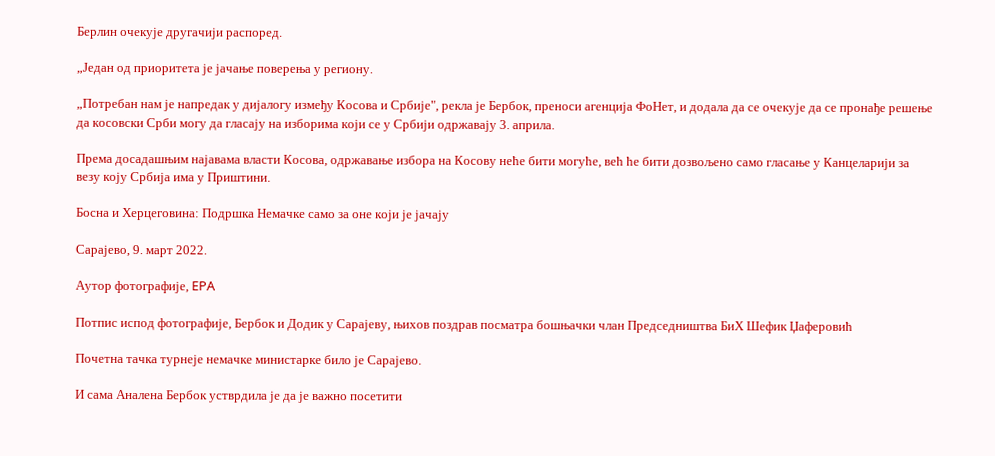Берлин очекује другачији распоред.

„Један од приоритета је јачање поверења у региону.

„Потребан нам је напредак у дијалогу између Косова и Србије", рекла је Бербок, преноси агенција ФоНет, и додала да се очекује да се пронађе решење да косовски Срби могу да гласају на изборима који се у Србији одржавају 3. априла.

Према досадашњим најавама власти Косова, одржавање избора на Косову неће бити могуће, већ ће бити дозвољено само гласање у Канцеларији за везу коју Србија има у Приштини.

Босна и Херцеговина: Подршка Немачке само за оне који је јачају

Сарајево, 9. март 2022.

Аутор фотографије, EPA

Потпис испод фотографије, Бербок и Додик у Сарајеву, њихов поздрав посматра бошњачки члан Председништва БиХ Шефик Џаферовић

Почетна тачка турнеје немачке министарке било је Сарајево.

И сама Аналена Бербок устврдила је да је важно посетити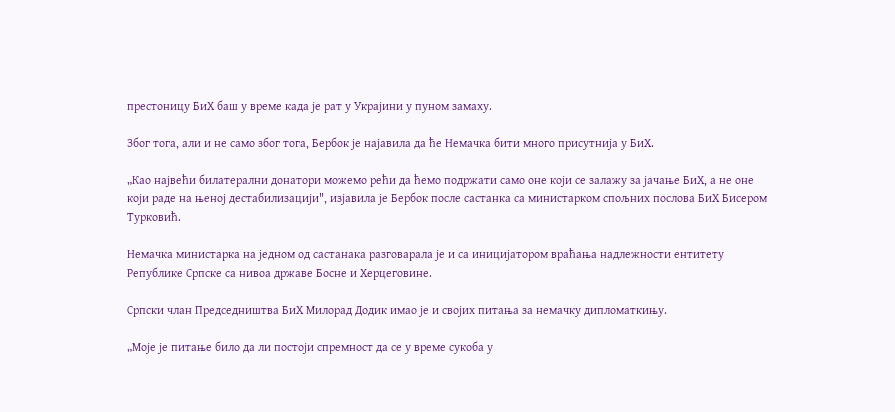престоницу БиХ баш у време када је рат у Украјини у пуном замаху.

Због тога, али и не само због тога, Бербок је најавила да ће Немачка бити много присутнија у БиХ.

„Као највећи билатерални донатори можемо рећи да ћемо подржати само оне који се залажу за јачање БиХ, а не оне који раде на њеној дестабилизацији", изјавила је Бербок после састанка са министарком спољних послова БиХ Бисером Турковић.

Немачка министарка на једном од састанака разговарала је и са иницијатором враћања надлежности ентитету Републике Српске са нивоа државе Босне и Херцеговине.

Српски члан Председништва БиХ Милорад Додик имао је и својих питања за немачку дипломаткињу.

„Моје је питање било да ли постоји спремност да се у време сукоба у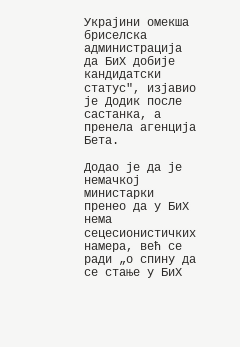Украјини омекша бриселска администрација да БиХ добије кандидатски статус", изјавио је Додик после састанка, а пренела агенција Бета.

Додао је да је немачкој министарки пренео да у БиХ нема сецесионистичких намера, већ се ради „о спину да се стање у БиХ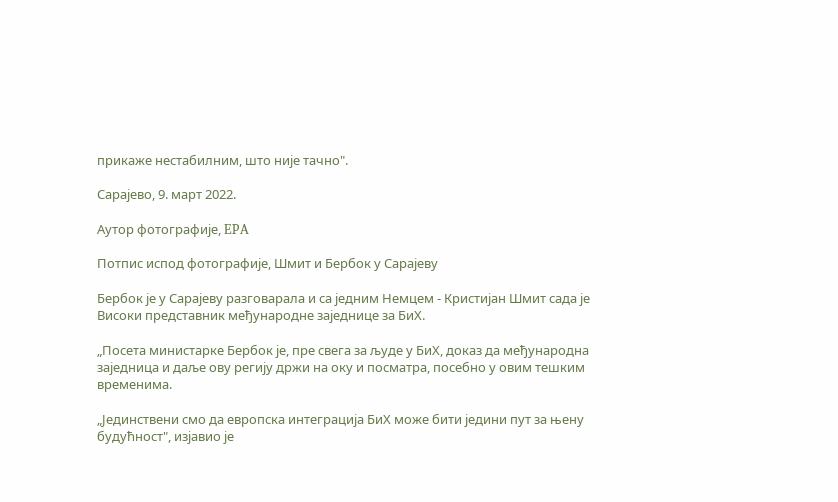прикаже нестабилним, што није тачно".

Сарајево, 9. март 2022.

Аутор фотографије, EPA

Потпис испод фотографије, Шмит и Бербок у Сарајеву

Бербок је у Сарајеву разговарала и са једним Немцем - Кристијан Шмит сада је Високи представник међународне заједнице за БиХ.

„Посета министарке Бербок је, пре свега за људе у БиХ, доказ да међународна заједница и даље ову регију држи на оку и посматра, посебно у овим тешким временима.

„Јединствени смо да европска интеграција БиХ може бити једини пут за њену будућност", изјавио је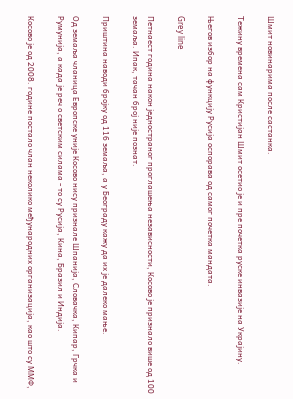Шмит новинарима после састанка.

Тежину времена сам Кристијан Шмит осетио је и пре почетка руске инвазије на Украјину.

Његов избор на функцију Русија оспорава од самог почетка мандата.

Grey line

Петнаест година након једностраног проглашења независности, Косово је признало више од 100 земаља. Ипак, тачан број није познат.

Приштина наводи бројку од 116 земаља, а у Београду кажу да их је далеко мање.

Од земаља чланица Европске уније Косово нису признале Шпанија, Словачка, Кипар, Грчка и Румунија, а када је реч о светским силама - то су Русија, Кина, Бразил и Индија.

Косово је од 2008. године постало члан неколико међународних организација, као што су ММФ,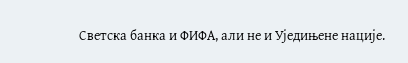Светска банка и ФИФА, али не и Уједињене нације.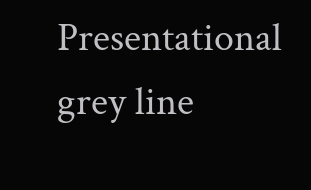Presentational grey line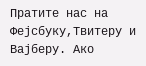Пратите нас на Фејсбуку,Твитеру и Вајберу. Ако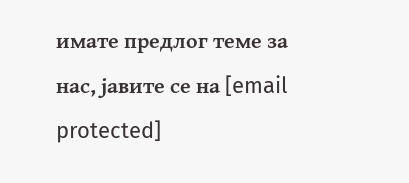имате предлог теме за нас, јавите се на [email protected]